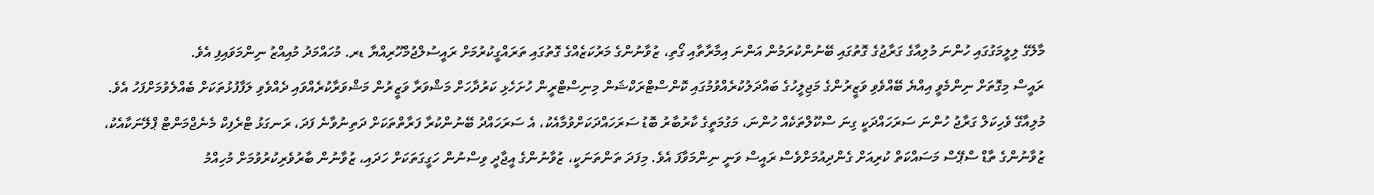މާލޭގެ ލިލީމަގުގައި ހުންނަ މުލިއާގެ ގަރާޖުގެ ގޮތުގައި ބޭނުންކުރަމުން އަންނަ އިމާރާތާއި ގޯތި، ޒުވާނުންގެ މަރުކަޒެއްގެ ގޮތުގައި ތަރައްގީކުރުމަށް ރައީސުލްޖުމްހޫރިއްޔާ ޑރ. މުހައްމަދު މުއިއްޒު ނިންމަވައިފި އެވެ.
ރައީސް މިގޮތަށް ނިންމެވީ އިއްޔެ ބޭއްވެވި ވަޒީރުންގެ މަޖިލީހުގެ ބައްދަލުކުރެއްވުމުގައި ކޮންސްޓްރަކްޝަން މިނިސްޓްރީން ހުށަހެޅި ކަރުދާހަށް މަޝްވަރާ ވަޒީރުން މަޝްވަރާކުރެއްވައި ދެއްވެވި ލަފާފުޅުތަކަށް ބެއްލެވުމަށްފަހު އެވެ.
މުލިއާގޭ ވެހިކަލް ގަރާޖު ހުންނަ ސަރަހައްދަކީ ގިނަ ސްކޫލްތަކެއް ހުންނަ، މަގުމަތީގެ ކާރުބާރު ބޮޑު ސަރަހައްދަކަށްވުމާއެކު، އެ ސަރަހައްދު ބޭނުންކުރާ ފަރާތްތަކަށް ދަތިނުވާނެ ފަދަ، ރަނގަޅު ޓްރެފިކް މެނެޖްމަންޓް ޕްލޭނަކާއެކު، ޒުވާނުންގެ ތާޑް ސްޕޭސް މަސައްކަތް ކުރިއަށް ގެންދިއުމަށްވެސް ރައީސް ވަނީ ނިންމަވާފަ އެވެ. މިފަދަ ތަންތަނަކީ، ޒުވާނުންގެ އީޖާދީ ވިސްނުން ހަގީގަތަކަށް ހަދައި، ޒުވާނުން ބާރުވެރިކުރުވުމަށް މުހިއްމު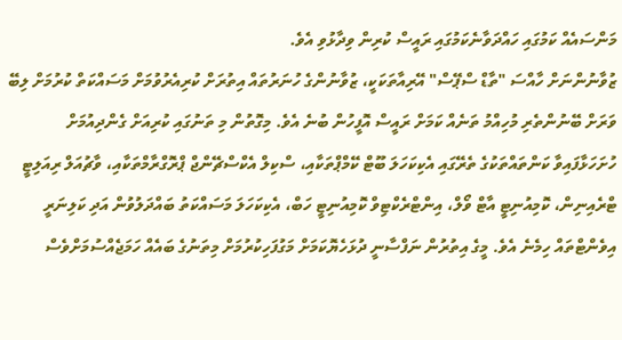މަންސައެއް ކަމުގައި ހައްދަވާނެކަމުގައި ރައީސް ކުރިން ވިދާޅުވި އެވެ.
ޒުވާނުންނަށް ހާއްސަ "ތާޑް ސްޕޭސް" އޭރިއާތަކަކީ، ޒުވާނުންގެ ހުނަރުތައް އިތުރަށް ކުރިއެރުވުމަށް މަސައްކަތް ކުރުމަށް ލިބޭ ވަރަށް ބޭނުންތެރި މުހިއްމު ތަނެއް ކަމަށް ރައީސް އޮފީހުން ބުނެ އެވެ. މިގޮތުން މި ތަނުގައި ކުރިއަށް ގެންދިއުމަށް ހުށަހަޅާފައިވާ ކަންތައްތަކުގެ ތެރޭގައި އެކިކަހަލަ ބޫޓް ކޭމްޕްތަކާއި، ސްކިލް އެކްސްޗޭންޖް ޕްރޮގްރާމްތަކާއި، ވާޗުއަލް ރިއަލިޓީ ޓްރެއިނިން، ކޮމިއުނިޓީ އާޓް ވޯލް، އިންޓްރެކްޓިވް ކޮމިއުނިޓީ ހަބް، އެކިކަހަލަ މަސައްކަތު ބައްދަލުވުން އަދި ކަލިނަރީ އިވެންޓްތައް ހިމެނެ އެވެ. މީގެ އިތުރުން ނަފްސާނީ ދުޅަހެޔޮކަމަށް މަގުފަހިކުރުމަށް މިތަނުގެ ބައެއް ހަމަޖެއްސުމަށްވެސް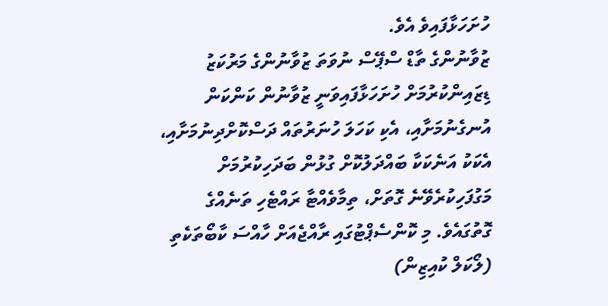ހުށަހަޅާފައިވެ އެވެ.
ޒުވާނުންގެ ތާޑް ސްޕޭސް ނުވަތަ ޒުވާނުންގެ މަރުކަޒު ޑިޒައިންކުރުމަށް ހުށަހަޅާފައިވަނީ ޒުވާނުން ކަންކަން އުނގެނުމަށާއި، އެކި ކަހަލަ ހުނަރުތައް ދަސްކޮށްދިނުމަށާއި، އެކަކު އަނެކަކާ ބައްދަލުކޮށް ގުޅުން ބަދަހިކުރުމަށް މަގުފަހިކުރެވޭނެ ގޮތަށް، ތިމާވެއްޓާ ރައްޓެހި ތަނެއްގެ ގޮތުގައެވެ. މި ކޮންސެޕްޓުގައި ރާއްޖެއަށް ހާއްސަ ކާބޯތަކެތި (ލޯކަލް ކުއިޒިން)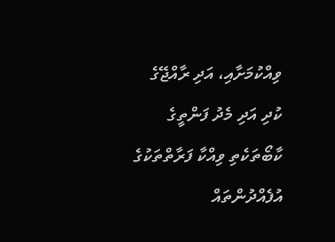ވިއްކުމަށާއި، އަދި ރާއްޖޭގެ ކުދި އަދި މެދު ފަންތީގެ ކާބޯތަކެތި ވިއްކާ ފަރާތްތަކުގެ އުފެއްދުންތައް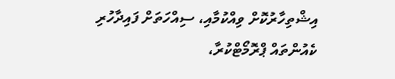އިޝްތިހާރުކޮށް ވިއްކުމާއި، ސިއްހަތަށް ފައިދާހުރި ކެއުންތައް ޕްރޮމޯޓްކުރާ،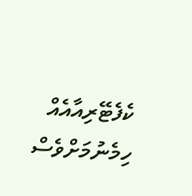ކެފެޓޭރިއާއެއް ހިމެނުމަށްވެސް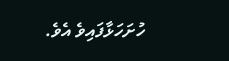ހުށަހަޅާފައިވެ އެވެ.